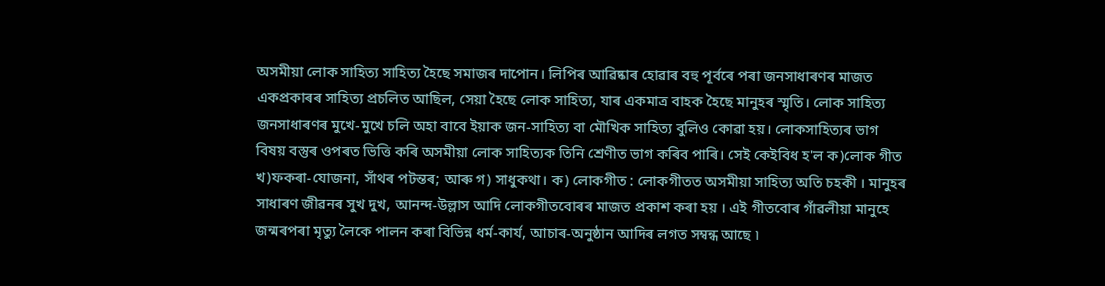অসমীয়া লোক সাহিত্য সাহিত্য হৈছে সমাজৰ দাপোন। লিপিৰ আৱিষ্কাৰ হোৱাৰ বহু পূৰ্বৰে পৰা জনসাধাৰণৰ মাজত একপ্ৰকাৰৰ সাহিত্য প্ৰচলিত আছিল, সেয়া হৈছে লোক সাহিত্য, যাৰ একমাত্ৰ বাহক হৈছে মানুহৰ স্মৃতি। লোক সাহিত্য জনসাধাৰণৰ মুখে-মুখে চলি অহা বাবে ইয়াক জন-সাহিত্য বা মৌখিক সাহিত্য বুলিও কোৱা হয়। লোকসাহিত্যৰ ভাগ বিষয় বস্তুৰ ওপৰত ভিত্তি কৰি অসমীয়া লোক সাহিত্যক তিনি শ্ৰেণীত ভাগ কৰিব পাৰি। সেই কেইবিধ হ'ল ক)লোক গীত খ)ফকৰা-যোজনা, সাঁথৰ পটন্তৰ; আৰু গ) সাধুকথা। ক) লোকগীত : লোকগীতত অসমীয়া সাহিত্য অতি চহকী । মানুহৰ সাধাৰণ জীৱনৰ সুখ দুখ, আনন্দ-উল্লাস আদি লোকগীতবোৰৰ মাজত প্ৰকাশ কৰা হয় । এই গীতবোৰ গাঁৱলীয়া মানুহে জন্মৰপৰা মৃত্যু লৈকে পালন কৰা বিভিন্ন ধৰ্ম-কাৰ্য, আচাৰ-অনুষ্ঠান আদিৰ লগত সম্বন্ধ আছে ৷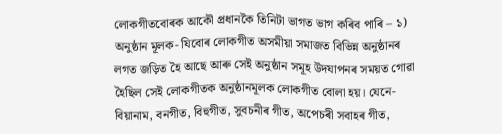লোকগীতবোৰক আকৌ প্ৰধানকৈ তিনিটা ভাগত ভাগ কৰিব পাৰি – ১) অনুষ্ঠান মূলক- যিবোৰ লোকগীত অসমীয়া সমাজত বিভিন্ন অনুষ্ঠানৰ লগত জড়িত হৈ আছে আৰু সেই অনুষ্ঠান সমূহ উদযাপনৰ সময়ত গোৱা হৈছিল সেই লোকগীতক অনুষ্ঠানমূলক লোকগীত বোলা হয়। যেনে- বিয়ানাম, বনগীত, বিহুগীত, সুবচনীৰ গীত, অপেচৰী সবাহৰ গীত,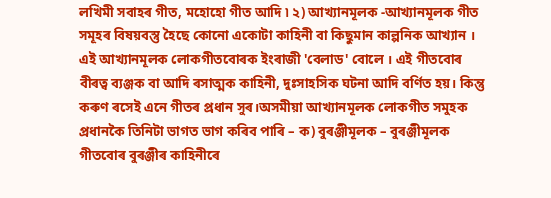লখিমী সবাহৰ গীত, মহোহো গীত আদি ৷ ২) আখ্যানমূলক -আখ্যানমূলক গীত সমূহৰ বিষয়বস্তু হৈছে কোনো একোটা কাহিনী বা কিছুমান কাল্পনিক আখ্যান । এই আখ্যানমূলক লোকগীতবোৰক ইংৰাজী 'বেলাড' বোলে । এই গীতবোৰ বীৰত্ব ব্যঞ্জক বা আদি ৰসাত্মক কাহিনী, দুঃসাহসিক ঘটনা আদি বৰ্ণিত হয়। কিন্তু কৰুণ ৰসেই এনে গীতৰ প্ৰধান সুৰ।অসমীয়া আখ্যানমূলক লোকগীত সমুহক প্ৰধানকৈ তিনিটা ভাগত ভাগ কৰিব পাৰি – ক) বুৰঞ্জীমূলক – বুৰঞ্জীমূলক গীতবোৰ বুৰঞ্জীৰ কাহিনীৰে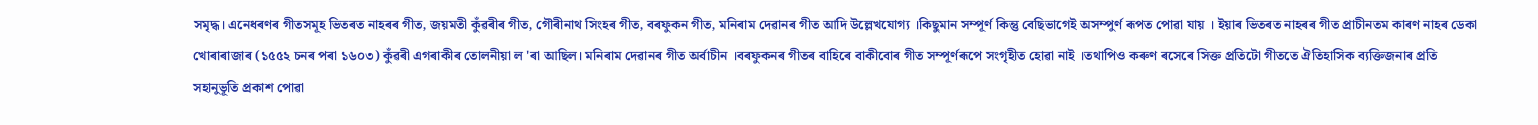সমৃদ্ধ। এনেধৰণৰ গীতসমূহ ভিতৰত নাহৰৰ গীত, জয়মতী কুঁৱৰীৰ গীত, গৌৰীনাথ সিংহৰ গীত, বৰফুকন গীত, মনিৰাম দেৱানৰ গীত আদি উল্লেখযোগ্য ।কিছুমান সম্পূর্ণ কিন্তু বেছিভাগেই অসম্পুৰ্ণ ৰূপত পোৱা যায় । ইয়াৰ ভিতৰত নাহৰৰ গীত প্ৰাচীনতম কাৰণ নাহৰ ডেকা খোৰাৰাজাৰ (১৫৫২ চনৰ পৰা ১৬০৩) কুঁৱৰী এগৰাকীৰ তোলনীয়া ল 'ৰা আছিল। মনিৰাম দেৱানৰ গীত অৰ্বাচীন ।বৰফুকনৰ গীতৰ বাহিৰে বাকীবোৰ গীত সম্পূর্ণৰূপে সংগৃহীত হোৱা নাই ।তথাপিও কৰুণ ৰসেৰে সিক্ত প্ৰতিটো গীততে ঐতিহাসিক ব্যক্তিজনাৰ প্ৰতি সহানুভূতি প্ৰকাশ পোৱা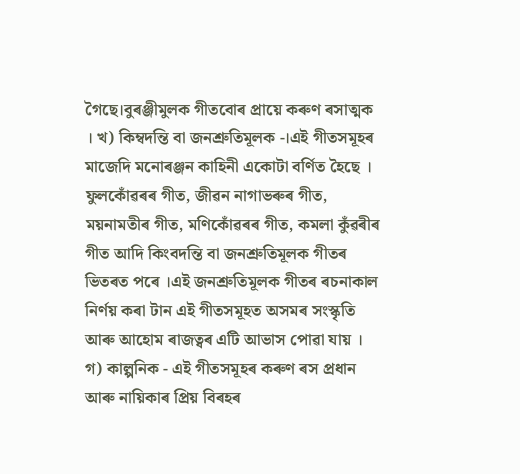গৈছে।বুৰঞ্জীমুলক গীতবোৰ প্ৰায়ে কৰুণ ৰসাত্মক । খ) কিম্বদন্তি বা জনশ্ৰুতিমূলক -।এই গীতসমূহৰ মাজেদি মনোৰঞ্জন কাহিনী একোটা বৰ্ণিত হৈছে । ফুলকোঁৱৰৰ গীত, জীৱন নাগাভৰুৰ গীত, ময়নামতীৰ গীত, মণিকোঁৱৰৰ গীত, কমলা কুঁৱৰীৰ গীত আদি কিংবদন্তি বা জনশ্ৰুতিমূলক গীতৰ ভিতৰত পৰে ।এই জনশ্ৰুতিমূলক গীতৰ ৰচনাকাল নিৰ্ণয় কৰা টান এই গীতসমূহত অসমৰ সংস্কৃতি আৰু আহোম ৰাজত্বৰ এটি আভাস পোৱা যায় । গ) কাল্পনিক - এই গীতসমূহৰ কৰুণ ৰস প্ৰধান আৰু নায়িকাৰ প্ৰিয় বিৰহৰ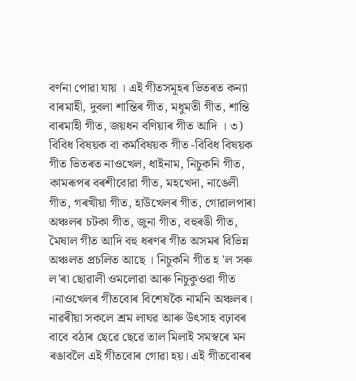বৰ্ণনা পোৱা যায় । এই গীতসমূহৰ ভিতৰত কন্যা বাৰমাহী, দুবলা শান্তিৰ গীত, মধুমতী গীত, শান্তি বাৰমাহী গীত, জয়ধন বণিয়াৰ গীত আদি । ৩) বিবিধ বিষয়ক বা কৰ্মবিষয়ক গীত -বিবিধ বিষয়ক গীত ভিতৰত নাওখেল, ধাইনাম, নিচুকনি গীত, কামৰূপৰ বৰশীবোৱা গীত, মহখেদা, নাঙেলী গীত, গৰখীয়া গীত, হাউখেলৰ গীত, গোৱালপাৰা অঞ্চলৰ চটকা গীত, জুনা গীত, বহুৰঙী গীত, মৈষাল গীত আদি বহু ধৰণৰ গীত অসমৰ বিভিন্ন অঞ্চলত প্ৰচলিত আছে । নিচুকনি গীত হ 'ল সৰু ল'ৰা ছোৱালী ওমলোৱা আৰু নিচুকুওৱা গীত ।নাওখেলৰ গীতবোৰ বিশেষকৈ নামনি অঞ্চলৰ। নাৱৰীয়া সকলে শ্ৰম লাঘৱ আৰু উৎসাহ বঢ়াবৰ বাবে বঠাৰ ছেৱে ছেৱে তাল মিলাই সমস্বৰে মন ৰঙাবলৈ এই গীতবোৰ গোৱা হয়। এই গীতবোৰৰ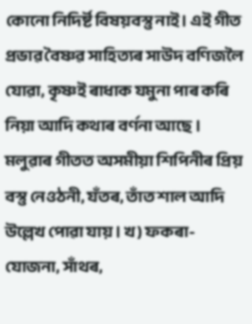কোনো নিদিৰ্ষ্ট বিষয়বস্তু নাই। এই গীত প্ৰভাৱ বৈষ্ণৱ সাহিত্যৰ সাউদ বণিজলৈ যোৱা, কৃষ্ণই ৰাধাক যমুনা পাৰ কৰি নিয়া আদি কথাৰ বৰ্ণনা আছে । মলুৱাৰ গীতত অসমীয়া শিপিনীৰ প্ৰিয় বস্তু নেওঠনী, যঁতৰ, তাঁত শাল আদি উল্লেখ পোৱা যায় । খ) ফকৰা-যোজনা, সাঁথৰ,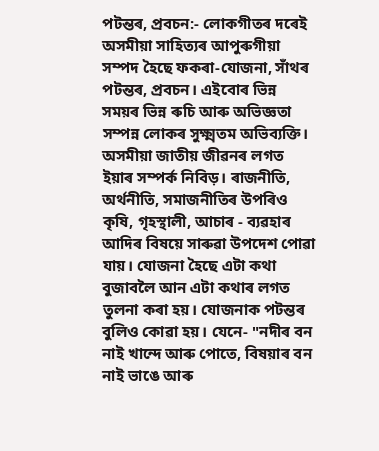পটন্তৰ, প্ৰবচন:- লোকগীতৰ দৰেই অসমীয়া সাহিত্যৰ আপুৰুগীয়া সম্পদ হৈছে ফকৰা-যোজনা, সাঁথৰ পটন্তৰ, প্ৰবচন। এইবোৰ ভিন্ন সময়ৰ ভিন্ন ৰুচি আৰু অভিজ্ঞতা সম্পন্ন লোকৰ সুক্ষ্মতম অভিব্যক্তি। অসমীয়া জাতীয় জীৱনৰ লগত ইয়াৰ সম্পৰ্ক নিবিড়। ৰাজনীতি, অৰ্থনীতি, সমাজনীতিৰ উপৰিও কৃষি, গৃহস্থালী, আচাৰ - ব্যৱহাৰ আদিৰ বিষয়ে সাৰুৱা উপদেশ পোৱা যায়। যোজনা হৈছে এটা কথা বুজাবলৈ আন এটা কথাৰ লগত তুলনা কৰা হয়। যোজনাক পটন্তৰ বুলিও কোৱা হয়। যেনে- "নদীৰ বন নাই খান্দে আৰু পোতে, বিষয়াৰ বন নাই ভাঙে আৰু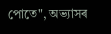পোতে", অভ্যাসৰ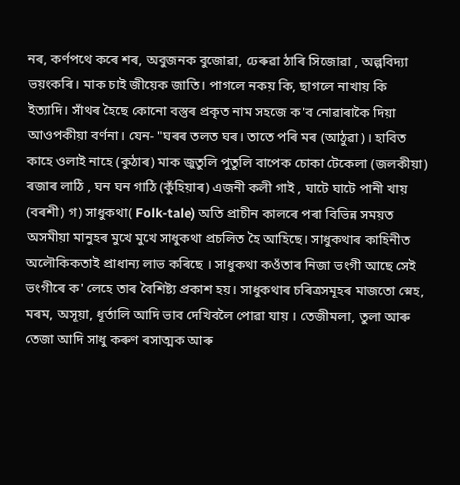নৰ, কৰ্ণপথে কৰে শৰ, অবুজনক বুজোৱা, ঢেৰুৱা ঠাৰি সিজোৱা , অল্পবিদ্যা ভয়ংকৰি। মাক চাই জীয়েক জাতি। পাগলে নকয় কি, ছাগলে নাখায় কি ইত্যাদি। সাঁথৰ হৈছে কোনো বস্তুৰ প্ৰকৃত নাম সহজে ক'ব নোৱাৰাকৈ দিয়া আওপকীয়া বৰ্ণনা। যেন- "ঘৰৰ তলত ঘৰ। তাতে পৰি মৰ (আঠুৱা)। হাবিত কাহে ওলাই নাহে (কুঠাৰ) মাক জুতুলি পুতুলি বাপেক চোকা টেকেলা (জলকীয়া) ৰজাৰ লাঠি , ঘন ঘন গাঠি (কুঁহিয়াৰ) এজনী কলী গাই , ঘাটে ঘাটে পানী খায় (বৰশী) গ) সাধুকথা( Folk-tale) অতি প্ৰাচীন কালৰে পৰা বিভিন্ন সময়ত অসমীয়া মানুহৰ মুখে মুখে সাধুকথা প্ৰচলিত হৈ আহিছে। সাধুকথাৰ কাহিনীত অলৌকিকতাই প্ৰাধান্য লাভ কৰিছে । সাধুকথা কওঁতাৰ নিজা ভংগী আছে সেই ভংগীৰে ক' লেহে তাৰ বৈশিষ্ট্য প্ৰকাশ হয়। সাধুকথাৰ চৰিত্রসমূহৰ মাজতো স্নেহ, মৰম, অসূয়া, ধূৰ্তালি আদি ভাব দেখিবলৈ পোৱা যায় । তেজীমলা, তুলা আৰু তেজা আদি সাধু কৰুণ ৰসাত্মক আৰু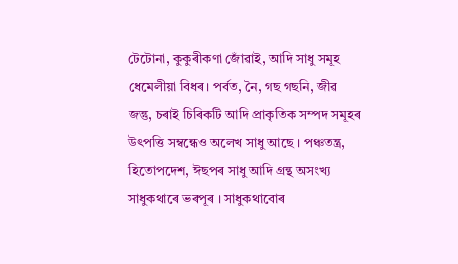টেটোনা, কুকুৰীকণা জোঁৱাই, আদি সাধু সমূহ ধেমেলীয়া বিধৰ। পৰ্বত, নৈ, গছ গছনি, জীৱ জন্তু, চৰাই চিৰিকটি আদি প্ৰাকৃতিক সম্পদ সমূহৰ উৎপত্তি সম্বন্ধেও অলেখ সাধু আছে । পঞ্চতন্ত্ৰ, হিতোপদেশ, ঈছপৰ সাধু আদি গ্ৰন্থ অসংখ্য সাধুকথাৰে ভৰপূৰ । সাধুকথাবোৰ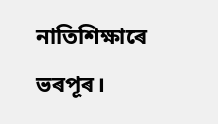নাতিশিক্ষাৰে ভৰপূৰ।